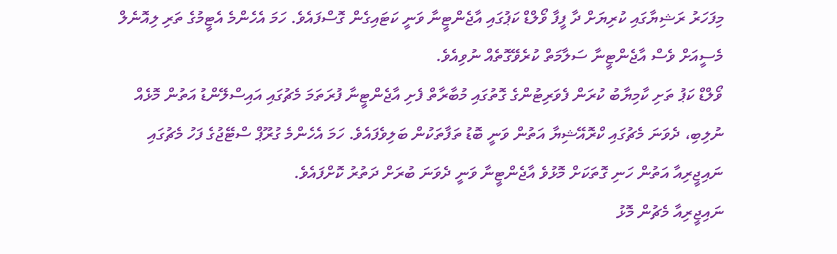މިފަހަރު ރަޝިޔާގައި ކުރިޔަށް ދާ ފީފާ ވޯލްޑް ކަޕުގައި އާޖެންޓީނާ ވަނީ ކަޓައިގެން ގޮސްފައެވެ. ހަމަ އެހެންމެ އެޓީމުގެ ތަރި ލިއޮނެލް މެސީއަށް ވެސް އާޖެންޓީނާ ސަލާމަތް ކުރެވޭގޮތެއް ނުވިއެވެ.
ވޯލްޑް ކަޕު ތަށި ކާމިޔާބު ކުރަން ފެވަރިޓުންގެ ގޮތުގައި މުބާރާތް ފެށި އާޖެންޓީނާ ފުރަތަމަ މެޗުގައި އައިސްލޭންޑު އަތުން މޮޅެއް ނުލިބި، ދެވަނަ މެޗުގައި ކްރޮއޭޝިޔާ އަތުން ވަނީ ބޮޑު ތަފާތަކުން ބަލިވެފައެވެ. ހަމަ އެހެންމެ ގުރޫޕް ސްޓޭޖުގެ ފަހު މެޗުގައި ނައިޖީރިއާ އަތުން ހަނި ގޮތަކަށް މޮޅުވެ އާޖެންޓީނާ ވަނީ ދެވަނަ ބުރަށް ދަތުރު ކޮށްފައެވެ.
ނައިޖީރިއާ މެޗުން މޮޅު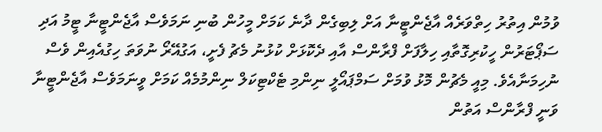ވުމުން އިތުރު ހިތްވަރެއް އާޖެންޓީނާ އަށް ލިބިގެން ދާނެ ކަމަށް މީހުން ބުނި ނަމަވެސް އާޖެންޓީނާ ޓީމު އަދި ސަޕޯޓަރުން ހީކުރިގޮތާއި ހިލާފަށް ފްރާންސް އާއި ދެކޮޅަށް ކުޅުނު މެޗު ފެށީ، އަގުއޭރޯ ނުވަތަ ހިގުއެއިން ވެސް ނުހިމަނާއެވެ. މިއީ މެޗުން މޮޅު ވުމަށް ސަމްޕައޯލީ ނިންމި ޓެކްޓިކަލް ނިންމުމެއް ކަމަށް ވީނަމަވެސް އާޖެންޓީނާ ވަނީ ފްރާންސް އަތުން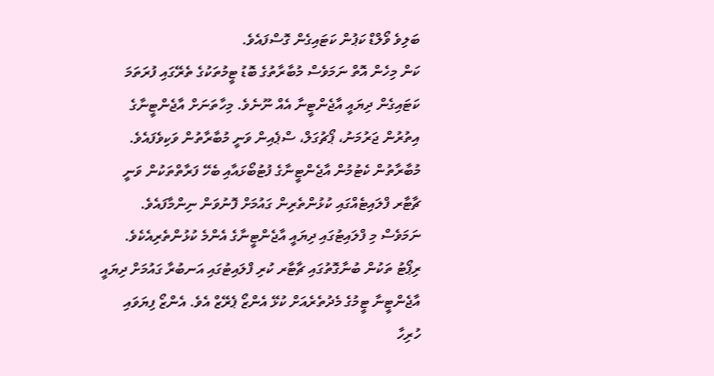ބަލިވެ ވޯލްޑް ކަޕުން ކަޓައިގެން ގޮސްފައެވެ.
ކަން މިހެން އޮތް ނަމަވެސް މުބާރާތުގެ ބޮޑު ޓީމުތަކުގެ ތެރޭގައި ފުރަތަމަ ކަޓައިގެން ދިޔައީ އާޖެންޓީނާ އެއް ނޫނެވެ. މިހާތަނަށް އާޖެންޓީނާގެ އިތުރުން ޖަރުމަނު، ޕޯޗުގަލް، ސްޕެއިން ވަނީ މުބާރާތުން ވަކިވެފައެވެ. މުބާރާތުން ކެޓުމުން އާޖެންޓީނާގެ ފުޓުބޯޅައާއި ބެހޭ ފަރާތްތަކުން ވަނީ ޗާޓާރ ފްލައިޓެއްގައި ކުޅުންތެރިން ގައުމަށް ފޮނުވަން ނިންމާފައެވެ. ނަމަވެސް މި ފްލައިޓުގައި ދިޔައީ އާޖެންޓީނާގެ އެންމެ ކުޅުންތެރިއެކެވެ.
ރިޕޯޓު ތަކުން ބުނާގޮތުގައި ޗާޓާރ ކުރި ފްލައިޓުގައި އަނބުރާ ގައުމަށް ދިޔައީ އާޖެންޓީނާ ޓީމުގެ މެދުތެރެއަށް ކުޅޭ އެންޒޯ ޕެރޭޒް އެވެ. އެންޒޯ ފިޔަވައި ހުރިހާ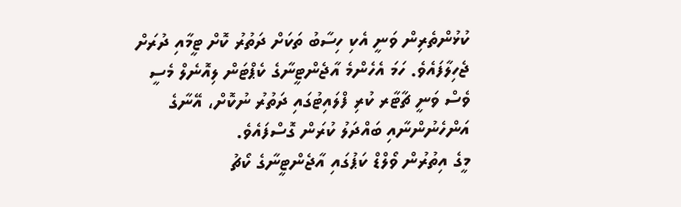ކުޅުންތެރިން ވަނީ އެކި ހިސާބު ތަކަށް ދަތުރު ކޮށް ޓީމާއި ދުރަށް ޖެހިލާފައެވެ. ހަމަ އެހެންމެ އާޖެންޓީނާގެ ކެޕްޓަން ލިއޮނެލް މެސީ ވެސް ވަނީ ޗާޓާރ ކުރި ފްލައިޓުގައި ދަތުރު ނުކޮށް، އޭނާގެ އަންހެނުންނާއި ބައްދަލު ކުރަން ގޮސްފައެވެ.
މީގެ އިތުރުން ވޯލްޑް ކަޕުގައި އާޖެންޓީނާގެ ކޯޗު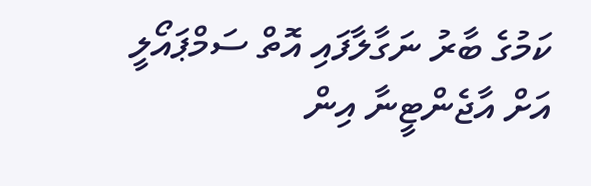ކަމުގެ ބާރު ނަގާލާފައި އޮތް ސަމްޕައޯލީ އަށް އާޖެންޓީނާ އިން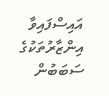އައިސްފައިވާ އިންޒާރުތަކުގެ ސަބަބުން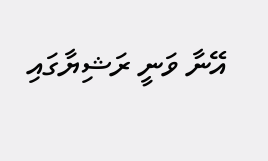އޭނާ ވަނީ ރަޝިޔާގައި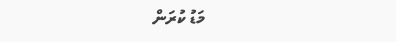މަޑު ކުރަން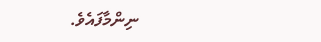ނިންމާފައެވެ.